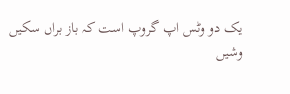یک دو وٹس اپ گروپ است کہ باز براں سکیں وشیں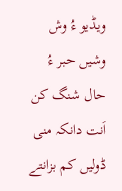ویڈیو ءُ وش وشیں حبر ءُ حال شنگ کن اَنت دانکہ منی ڈولیں کم بزانتے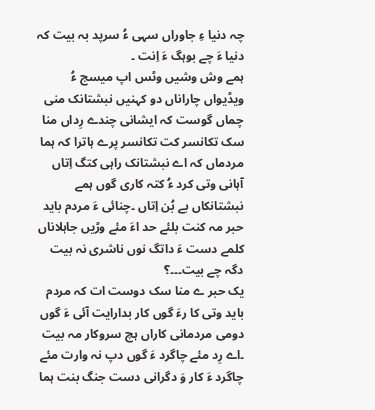چہ دنیا ءِ جاوراں سہی ءُ سرپد بہ بیت کہ دنیا ءَ چے بوہگ ءَ اِنت ۔
ہمے وش وشیں وٹس اپ میسج ءُ ویڈیواں چاراناں دو کہنیں نبشتانک منی چماں گوست کہ ایشانی چندے رِداں منا سک تکانسر کت تکانسر پرے ہاترا کہ ہما مردماں کہ اے نبشتانک راہی کتگ اِتاں آہانی وتی کرد ءُ کتہ کاری گوں ہمے نبشتانکاں بے بُن اِتاں ۔چنائی ءَ مردم باید حبر مہ کنت بلئے حد اءَ مئے وڑیں جاہلاناں کلمے دست ءَ داتگ نوں ناشری نہ بیت دگہ چے بیت۔۔۔؟
یک حبر ے منا سک دوست ات کہ مردم باید وتی کا رءَ گوں کار بدارایت آئی ءَ گوں دومی مردمانی کاراں ہچ سروکار مہ بیت ۔اے رِد مئے چاگرد ءَ گوں دپ نہ وارت مئے چاگرد ءَ کار وَ دگرانی دست جنگ بنت ہما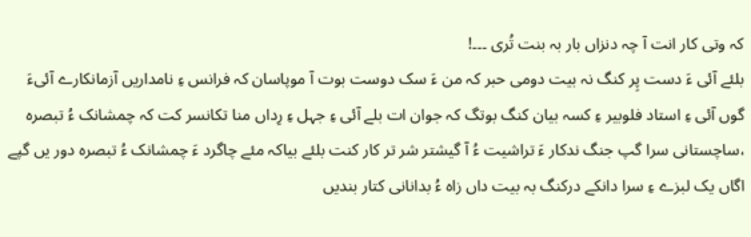کہ وتی کار انت آ چہ دنزاں بار بہ بنت تُری ۔۔۔!
بلئے آئی ءَ دست پِر کنگ نہ بیت دومی حبر کہ من ءَ سک دوست بوت آ موپاسان کہ فرانس ءِ نامداریں آزمانکارے آئیءَ گوں آئی ءِ استاد فلوبیر ءِ کسہ بیان کنگ بوتگ کہ جوان ات بلے آئی ءِ جہل ءِ رِداں منا تکانسر کت کہ چمشانک ءُ تبصرہ ،ساچستانی سرا گپ جنگ ندکار ءَ تراشیت ءُ آ گیشتر شر تر کار کنت بلئے بیاکہ مئے چاگرد ءَ چمشانک ءُ تبصرہ دور یں گپے اگاں یک لبزے ءِ سرا دانکے درکنگ بہ بیت داں زاہ ءُ بدانانی کتار بندیں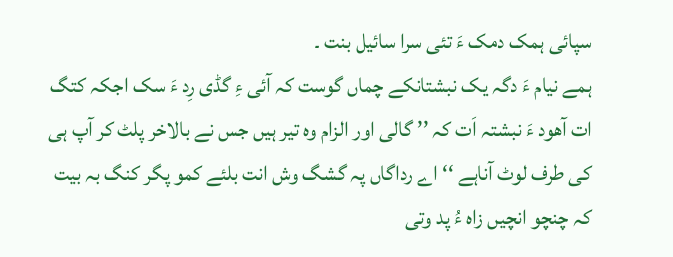سپائی ہمک دمک ءَ تئی سرا سائیل بنت ۔
ہمے نیام ءَ دگہ یک نبشتانکے چماں گوست کہ آئی ءِ گڈی رِد ءَ سک اجکہ کتگ ات آھود ءَ نبشتہ اَت کہ ’’ گالی اور الزام وہ تیر ہیں جس نے بالاخر پلٹ کر آپ ہی کی طرف لوٹ آناہے ‘‘ اے رداگاں پہ گشگ وش انت بلئے کمو پگر کنگ بہ بیت کہ چنچو انچیں زاہ ءُ پد وتی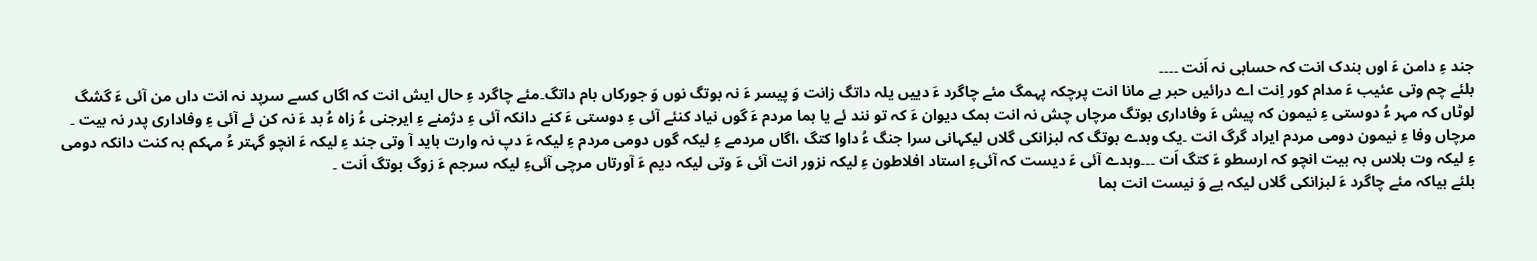جند ءِ دامن ءَ اوں بندک انت کہ حسابی نہ اَنت ۔۔۔۔
بلئے چم وتی عئیب ءَ مدام کور اِنت اے درائیں حبر بے مانا انت پرچکہ پہمگ مئے چاگرد ءَ دییں یلہ داتگ زانت وَ پیسر ءَ نہ بوتگ نوں وَ جورکاں بام داتگ۔مئے چاگرد ءِ حال ایش انت کہ اگاں کسے سرپد نہ انت داں من آئی ءَ گشگ لوٹاں کہ مہر ءُ دوستی ءِ نیمون کہ پیش ءَ وفاداری بوتگ مرچاں چش نہ انت ہمک دیوان ءَ کہ تو نند ئے یا ہما مردم ءَ گوں نیاد کنئے آئی ءِ دوستی ءَ کنے دانکہ آئی ءِ دژمنے ءِ ایرجنی ءُ زاہ ءُ بد ءَ نہ کن ئے آئی ءِ وفاداری پدر نہ بیت ۔
مرچاں وفا ءِ نیمون دومی مردم ایراد گرگ انت ۔یک وہدے بوتگ کہ لبزانکی گلاں لیکہانی سرا جنگ ءُ داوا کتگ ،اگاں مردمے ءِ لیکہ گوں دومی مردم ءِ لیکہ ءَ دپ نہ وارت باید آ وتی جند ءِ لیکہ ءَ انچو گہتر ءُ مہکم بہ کنت دانکہ دومی ءِ لیکہ وت ہلاس بہ بیت انچو کہ ارسطو ءَ کتگ اَت ۔۔۔وہدے آئی ءَ دیست کہ آئیءِ استاد افلاطون ءِ لیکہ نزور انت آئی ءَ وتی لیکہ دیم ءَ آورتاں مرچی آئیءِ لیکہ سرجم ءَ زوگ بوتگ اَنت ۔
بلئے بیاکہ مئے چاگرد ءَ لبزانکی گلاں لیکہ یے وَ نیست انت ہما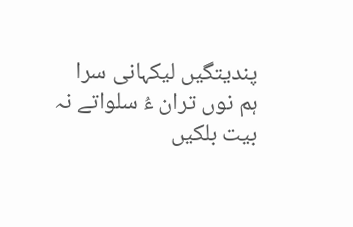پندیتگیں لیکہانی سرا ہم نوں تران ءُ سلواتے نہ بیت بلکیں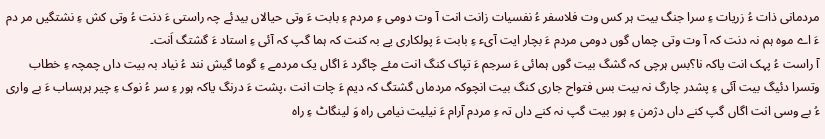مردمانی ذات ءُ زریات ءِ سرا جنگ بیت ہر کس وت فلاسفر ءُ نفسیات زانت انت آ وت دومی ءِ مردم ءِ بابت ءَ وتی حیالاں بیدئے چہ راستی ءَ دنت ءُ وتی کش ءِ نشتگیں مر دم ءَ اے موہ ہم نہ دنت کہ آ وت وتی چماں گوں دومی مردم ءَ بچار ایت آیء ءِ بابت ءَ پولکاری یے بہ کنت کہ ہما گپ کہ آئی ءِ استاد ءَ گشتگ اَنت۔
آ راست ءُ پہک انت یاکہ نا؟بس ہرچی کہ گشگ بیت گوں ہمائی ءَ سرجم ءَ تپاک کنگ انت مئے چاگرد ءَ اگاں یک مردمے ءِ گوما گیش نند ءُ نیاد بہ بیت داں چمچہ ءِ خطاب وتسرا دئیگ بیت آئی ءِ پشدر چارگ نہ بیت بس فتواح جاری کنگ بیت انچوکہ مردماں گشتگ کہ دیم ءَ چات انت ،پشت ءَ درنگ یاکہ ہور ءِ سر ءُ نوک ءِ چیر ہرہساب ءَ بے واری ءُ بے وسی انت اگاں گپ کنے داں دژمن ءِ ہور بیت گپ نہ کنے داں تہ ءِ مردم آرام ءَ نیلیت نیامی راہ وَ لینگاٹ ءِ راہ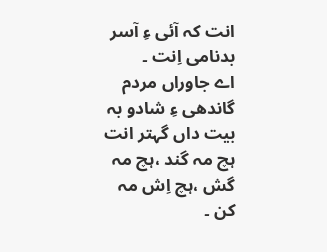انت کہ آئی ءِ آسر بدنامی اِنت ۔
اے جاوراں مردم گاندھی ءِ شادو بہ بیت داں گہتر انت ہچ مہ گند ،ہچ مہ گش ،ہچ اِش مہ کن ۔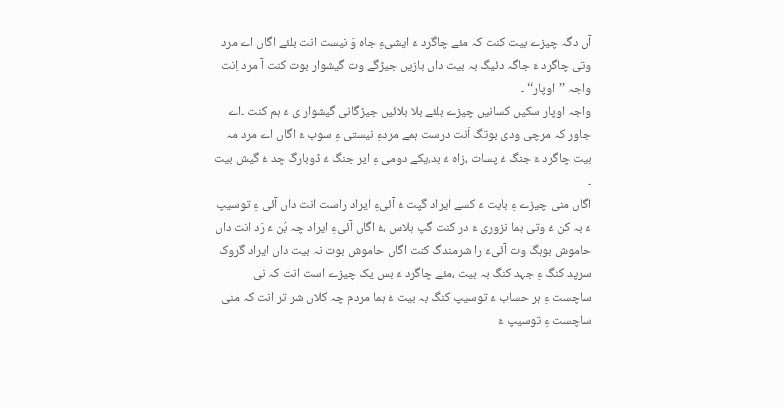آں دگہ چیزے بیت کنت کہ مئے چاگرد ءَ ایشیءِ جاہ وَ نیست انت بلئے اگاں اے مرد وتی چاگرد ءَ جاگہ دئیگ بہ بیت داں بازیں جیڑگے وت گیشوار بوت کنت آ مرد اِنت واجہ ’’اوپار‘‘ ۔
واجہ اوپار سکیں کسانیں چیزے بلئے بلا بلائیں جیڑگانی گیشوار ی ءَ ہم کنت ۔اے جاور کہ مرچی ودی بوتگ اَنت درست ہمے مردءِ نیستی ءِ سوب ءَ اگاں اے مرد مہ بیت چاگرد ءَ جنگ ءُ پسات ،زاہ ءُ بد،یکے دومی ءِ ایر جنگ ءُ ڈوبارگ چد ءُ گیش بیت ۔
اگاں منی چیزے ءِ بابت ءَ کسے ایراد گپت ءُ آئیءِ ایراد راست انت داں آئی ءِ توسیپ ءَ بہ کن ءُ وتی ہما نزوری ءَ در کنت گپ ہلاس ،ءُ اگاں آئیءِ ایراد چہ بُن ءَ رَد انت داں حاموش بوہگ وت آئیءَ را شرمندگ کنت اگاں حاموش بوت نہ بیت داں ایراد گروک سرپد کنگ ءِ جہد کنگ بہ بیت ،مئے چاگرد ءَ بس یک چیزے است انت کہ نی ساچست ءِ ہر حساب ءَ توسیپ کنگ بہ بیت ءُ ہما مردم چہ کلاں شر تر انت کہ منی ساچست ءِ توسیپ ءَ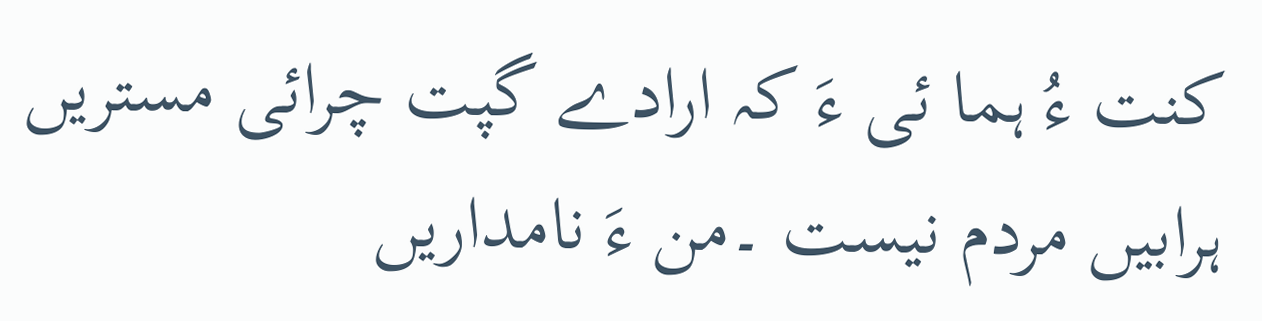کنت ءُ ہما ئی ءَ کہ ارادے گپت چرائی مستریں ہرابیں مردم نیست ۔من ءَ نامداریں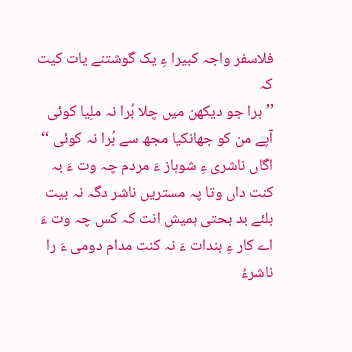فلاسفر واجہ کبیرا ءِ یک گوشتنے یات کیت کہ
’’برا جو دیکھن میں چلا بُرا نہ ملِیا کوئی
آپے من کو جھانکیا مجھ سے بُرا نہ کوئی ‘‘
اگاں ناشری ءِ شوہاز ءَ مردم چہ وت ءَ بہ کنت داں وتا پہ مستریں ناشر دگہ نہ بیت بلئے بد بحتی ہمیش انت کہ کس چہ وت ءَ اے کار ءِ بندات ءَ نہ کنت مدام دومی ءَ را ناشرءُ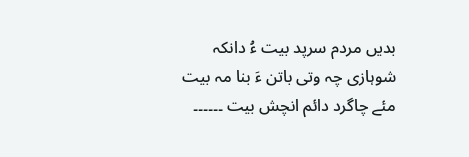بدیں مردم سرپد بیت ءُ دانکہ شوہازی چہ وتی باتن ءَ بنا مہ بیت مئے چاگرد دائم انچش بیت ۔۔۔۔۔۔